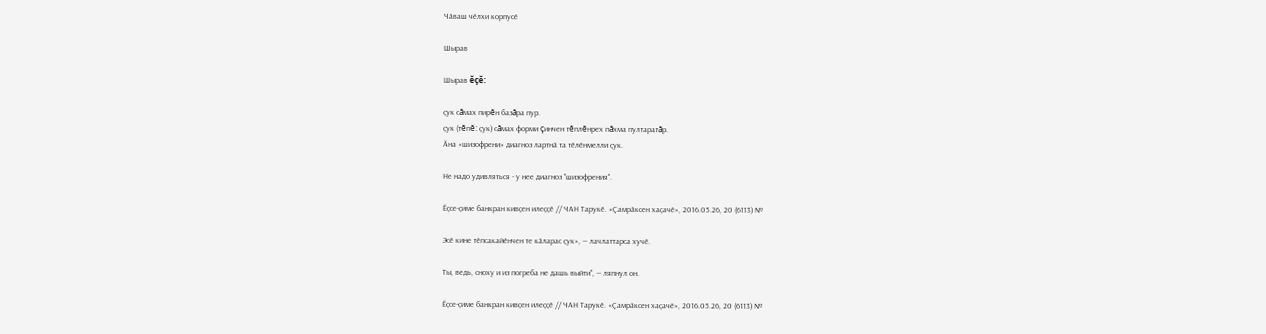Чӑваш чӗлхи корпусӗ

Шырав

Шырав ĕçĕ:

ҫук сăмах пирĕн базăра пур.
ҫук (тĕпĕ: ҫук) сăмах форми çинчен тĕплĕнрех пăхма пултаратăр.
Ӑна «шизофрени» диагноз лартнӑ та тӗлӗнмелли ҫук.

Не надо удивляться - у нее диагноз "шизофрения".

Ӗҫсе-ҫиме банкран кивҫен илеҫҫӗ // ЧАН Тарукӗ. «Ҫамрӑксен хаҫачӗ», 2016.05.26, 20 (6113) №

Эсӗ кине тӗпсакайӗнчен те кӑларас ҫук», — лачлаттарса хучӗ.

Ты, ведь, сноху и из погреба не дашь выйти", — ляпнул он.

Ӗҫсе-ҫиме банкран кивҫен илеҫҫӗ // ЧАН Тарукӗ. «Ҫамрӑксен хаҫачӗ», 2016.05.26, 20 (6113) №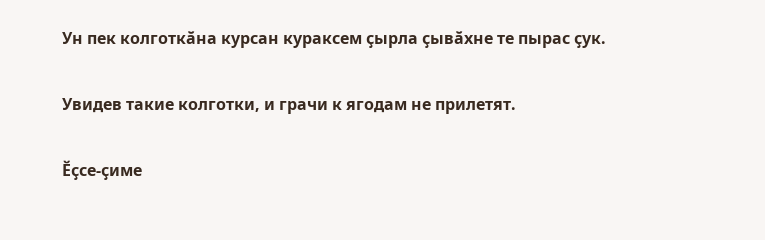Ун пек колготкӑна курсан кураксем ҫырла ҫывӑхне те пырас ҫук.

Увидев такие колготки, и грачи к ягодам не прилетят.

Ӗҫсе-ҫиме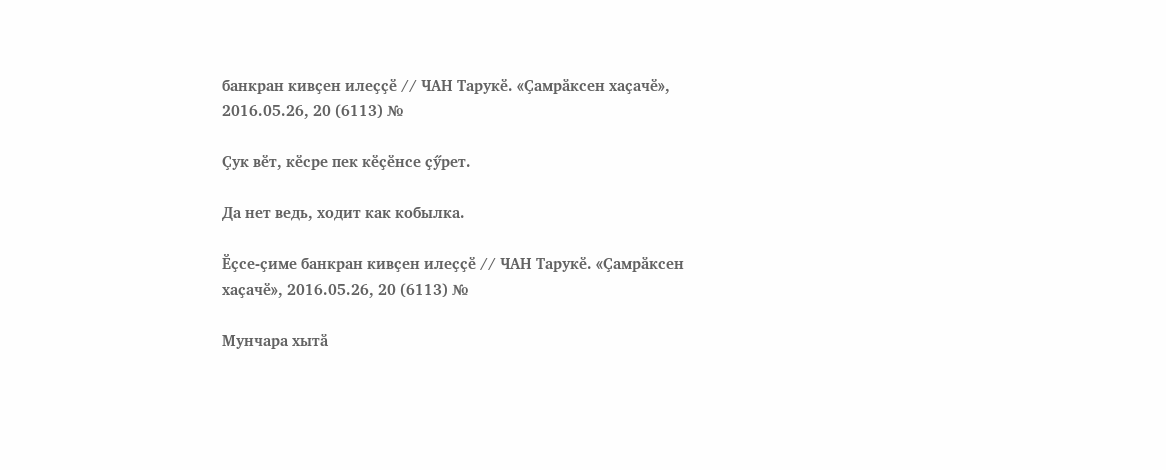банкран кивҫен илеҫҫӗ // ЧАН Тарукӗ. «Ҫамрӑксен хаҫачӗ», 2016.05.26, 20 (6113) №

Ҫук вӗт, кӗсре пек кӗҫӗнсе ҫӳрет.

Да нет ведь, ходит как кобылка.

Ӗҫсе-ҫиме банкран кивҫен илеҫҫӗ // ЧАН Тарукӗ. «Ҫамрӑксен хаҫачӗ», 2016.05.26, 20 (6113) №

Мунчара хытӑ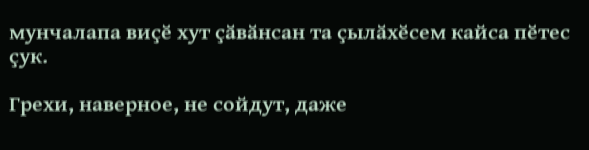мунчалапа виҫӗ хут ҫӑвӑнсан та ҫылӑхӗсем кайса пӗтес ҫук.

Грехи, наверное, не сойдут, даже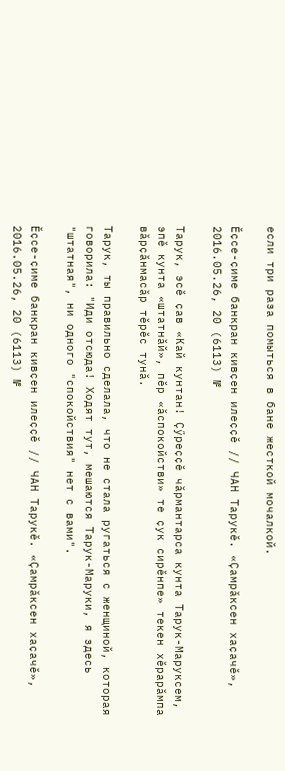если три раза помыться в бане жесткой мочалкой.

Ӗҫсе-ҫиме банкран кивҫен илеҫҫӗ // ЧАН Тарукӗ. «Ҫамрӑксен хаҫачӗ», 2016.05.26, 20 (6113) №

Тарук, эсӗ ҫав «Кай кунтан! Ҫӳреҫҫӗ чӑрмантарса кунта Тарук-Маруксем, эпӗ кунта «штатнӑй», пӗр «ӑспокойстви» те ҫук сирӗнпе» текен хӗрарӑмпа вӑрҫӑнмасӑр тӗрӗс тунӑ.

Тарук, ты правильно сделала, что не стала ругаться с женщиной, которая говорила: "Иди отсюда! Ходят тут, мешаются Тарук-Маруки, я здесь "штатная", ни одного "спокойствия" нет с вами".

Ӗҫсе-ҫиме банкран кивҫен илеҫҫӗ // ЧАН Тарукӗ. «Ҫамрӑксен хаҫачӗ», 2016.05.26, 20 (6113) №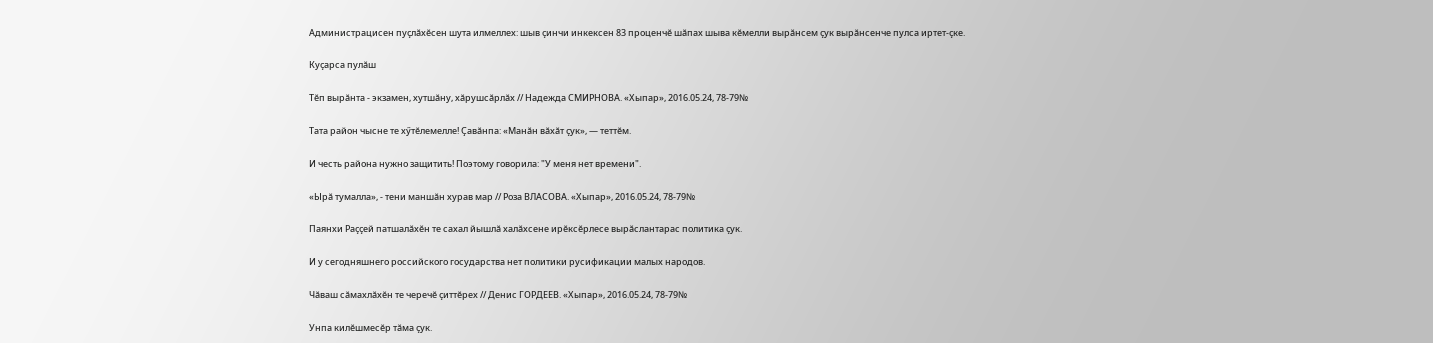Администрацисен пуҫлӑхӗсен шута илмеллех: шыв ҫинчи инкексен 83 проценчӗ шӑпах шыва кӗмелли вырӑнсем ҫук вырӑнсенче пулса иртет-ҫке.

Куҫарса пулӑш

Тӗп вырӑнта - экзамен, хутшӑну, хӑрушсӑрлӑх // Надежда СМИРНОВА. «Хыпар», 2016.05.24, 78-79№

Тата район чысне те хӳтӗлемелле! Ҫавӑнпа: «Манӑн вӑхӑт ҫук», — теттӗм.

И честь района нужно защитить! Поэтому говорила: "У меня нет времени".

«Ырӑ тумалла», - тени маншӑн хурав мар // Роза ВЛАСОВА. «Хыпар», 2016.05.24, 78-79№

Паянхи Раҫҫей патшалӑхӗн те сахал йышлӑ халӑхсене ирӗксӗрлесе вырӑслантарас политика ҫук.

И у сегодняшнего российского государства нет политики русификации малых народов.

Чӑваш сӑмахлӑхӗн те черечӗ ҫиттӗрех // Денис ГОРДЕЕВ. «Хыпар», 2016.05.24, 78-79№

Унпа килӗшмесӗр тӑма ҫук.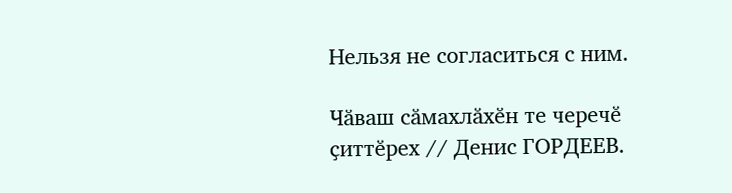Нельзя не согласиться с ним.

Чӑваш сӑмахлӑхӗн те черечӗ ҫиттӗрех // Денис ГОРДЕЕВ.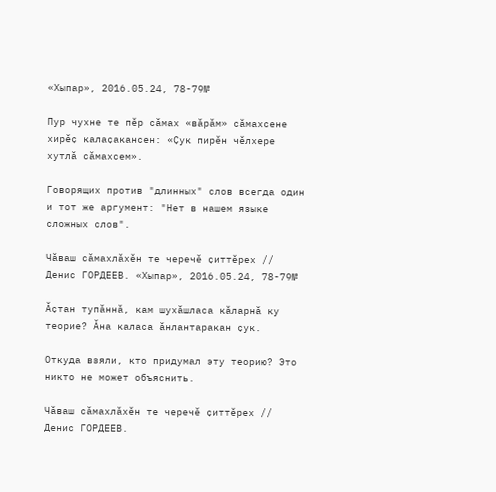«Хыпар», 2016.05.24, 78-79№

Пур чухне те пӗр сӑмах «вӑрӑм» сӑмахсене хирӗҫ калаҫакансен: «Ҫук пирӗн чӗлхере хутлӑ сӑмахсем».

Говорящих против "длинных" слов всегда один и тот же аргумент: "Нет в нашем языке сложных слов".

Чӑваш сӑмахлӑхӗн те черечӗ ҫиттӗрех // Денис ГОРДЕЕВ. «Хыпар», 2016.05.24, 78-79№

Ӑҫтан тупӑннӑ, кам шухӑшласа кӑларнӑ ку теорие? Ӑна каласа ӑнлантаракан ҫук.

Откуда взяли, кто придумал эту теорию? Это никто не может объяснить.

Чӑваш сӑмахлӑхӗн те черечӗ ҫиттӗрех // Денис ГОРДЕЕВ.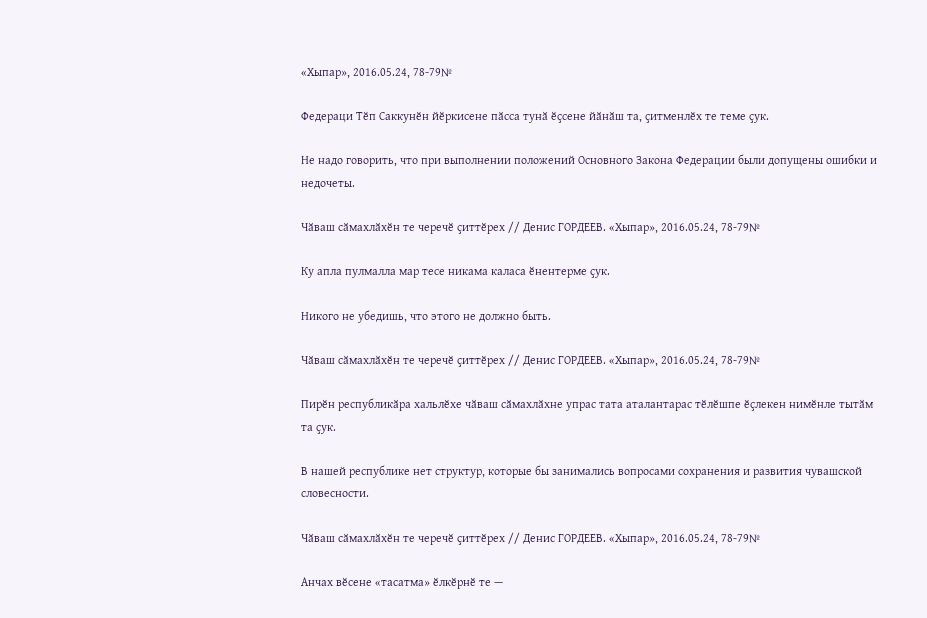«Хыпар», 2016.05.24, 78-79№

Федераци Тӗп Саккунӗн йӗркисене пӑсса тунӑ ӗҫсене йӑнӑш та, ҫитменлӗх те теме ҫук.

Не надо говорить, что при выполнении положений Основного Закона Федерации были допущены ошибки и недочеты.

Чӑваш сӑмахлӑхӗн те черечӗ ҫиттӗрех // Денис ГОРДЕЕВ. «Хыпар», 2016.05.24, 78-79№

Ку апла пулмалла мар тесе никама каласа ӗнентерме ҫук.

Никого не убедишь, что этого не должно быть.

Чӑваш сӑмахлӑхӗн те черечӗ ҫиттӗрех // Денис ГОРДЕЕВ. «Хыпар», 2016.05.24, 78-79№

Пирӗн республикӑра хальлӗхе чӑваш сӑмахлӑхне упрас тата аталантарас тӗлӗшпе ӗҫлекен нимӗнле тытӑм та ҫук.

В нашей республике нет структур, которые бы занимались вопросами сохранения и развития чувашской словесности.

Чӑваш сӑмахлӑхӗн те черечӗ ҫиттӗрех // Денис ГОРДЕЕВ. «Хыпар», 2016.05.24, 78-79№

Анчах вӗсене «тасатма» ӗлкӗрнӗ те —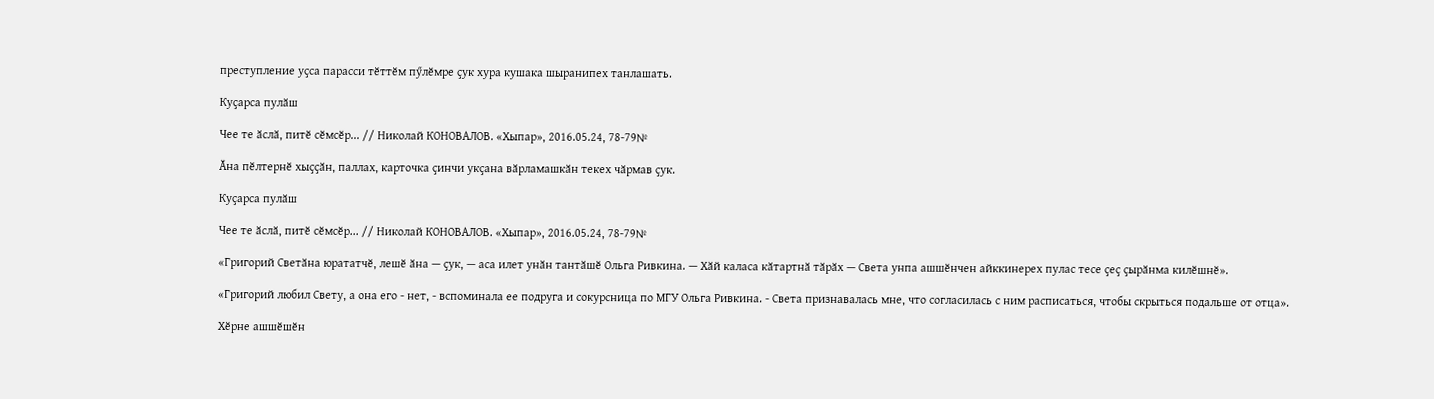преступление уҫса парасси тӗттӗм пӳлӗмре ҫук хура кушака шыранипех танлашать.

Куҫарса пулӑш

Чее те ӑслӑ, питӗ сӗмсӗр... // Николай КОНОВАЛОВ. «Хыпар», 2016.05.24, 78-79№

Ӑна пӗлтернӗ хыҫҫӑн, паллах, карточка ҫинчи укҫана вӑрламашкӑн текех чӑрмав ҫук.

Куҫарса пулӑш

Чее те ӑслӑ, питӗ сӗмсӗр... // Николай КОНОВАЛОВ. «Хыпар», 2016.05.24, 78-79№

«Григорий Светӑна юрататчӗ, лешӗ ӑна — ҫук, — аса илет унӑн тантӑшӗ Ольга Ривкина. — Хӑй каласа кӑтартнӑ тӑрӑх — Света унпа ашшӗнчен айккинерех пулас тесе ҫеҫ ҫырӑнма килӗшнӗ».

«Григорий любил Свету, а она его - нет, - вспоминала ее подруга и сокурсница по МГУ Ольга Ривкина. - Света признавалась мне, что согласилась с ним расписаться, чтобы скрыться подальше от отца».

Хӗрне ашшӗшӗн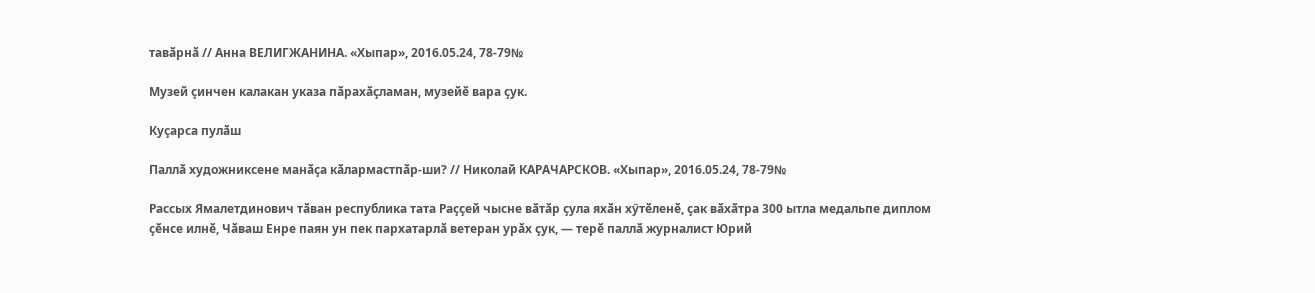тавӑрнӑ // Анна ВЕЛИГЖАНИНА. «Хыпар», 2016.05.24, 78-79№

Музей ҫинчен калакан указа пӑрахӑҫламан, музейӗ вара ҫук.

Куҫарса пулӑш

Паллӑ художниксене манӑҫа кӑлармастпӑр-ши? // Николай КАРАЧАРСКОВ. «Хыпар», 2016.05.24, 78-79№

Рассых Ямалетдинович тӑван республика тата Раҫҫей чысне вӑтӑр ҫула яхӑн хӳтӗленӗ, ҫак вӑхӑтра 300 ытла медальпе диплом ҫӗнсе илнӗ, Чӑваш Енре паян ун пек пархатарлӑ ветеран урӑх ҫук, — терӗ паллӑ журналист Юрий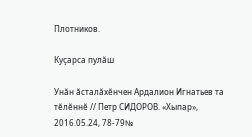Плотников.

Куҫарса пулӑш

Унӑн ӑсталӑхӗнчен Ардалион Игнатьев та тӗлӗннӗ // Петр СИДОРОВ. «Хыпар», 2016.05.24, 78-79№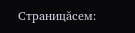Страницăсем: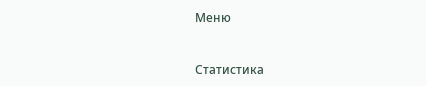Меню



Статистика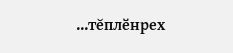...тĕплӗнрех